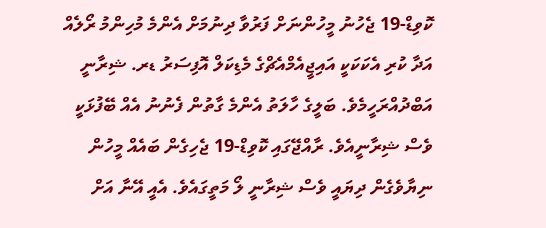ކޮވިޑް-19 ޖެހުނު މީހުންނަށް ފަރުވާ ދިނުމަށް އެންމެ މުހިންމު ރޯލެއް އަދާ ކުރި އެކަކަކީ އައިޖީއެމްއެޗްގެ މެޑިކަލް އޮފިސަރު ޑރ. ޝިރާނީ އަބްދުއްރަހީމެވެ. ބަލީގެ ހާލަތު އެންމެ ގާތުން ފެނުނު އެއް ބޭފުޅަކީ ވެސް ޝިރާނީއެވެ. ރާއްޖޭގައި ކޮވިޑް-19 ޖެހިގެން ބައެއް މީހުން ނިޔާވެގެން ދިޔައީ ވެސް ޝިރާނީ ލޯ މަތީގައެވެ. އެއީ އޭނާ އަށް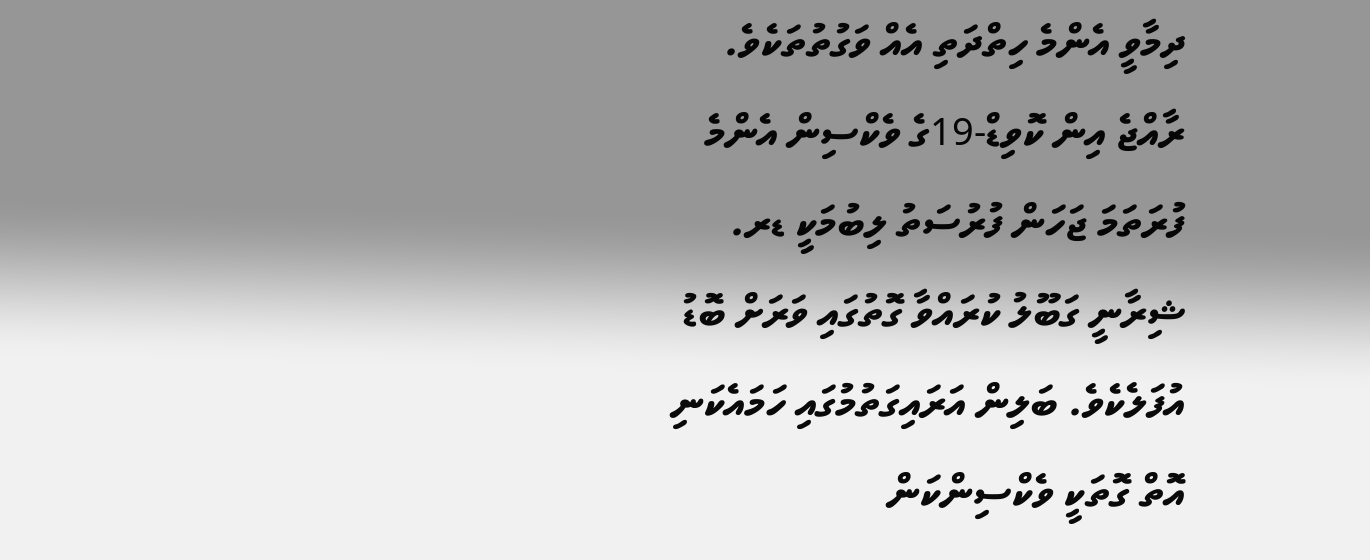ދިމާވީ އެންމެ ހިތްދަތި އެއް ވަގުތުތަކެވެ.
ރާއްޖެ އިން ކޮވިޑް-19ގެ ވެކްސިން އެންމެ ފުރަތަމަ ޖަހަން ފުރުސަތު ލިބުމަކީ ޑރ. ޝިރާނީ ގަބޫލު ކުރައްވާ ގޮތުގައި ވަރަށް ބޮޑު އުފަލެކެވެ. ބަލިން އަރައިގަތުމުގައި ހަމައެކަނި އޮތް ގޮތަކީ ވެކްސިންކަން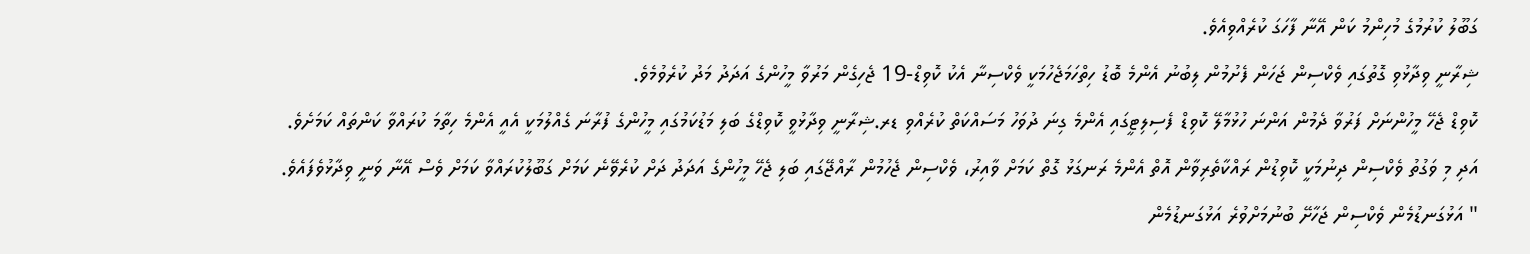ގަބޫލު ކުރުމުގެ މުހިންމު ކަން އޭނާ ފާހަގަ ކުރެއްވިއެވެ.
ޝިރާނީ ވިދާޅުވި ގޮތުގައި ވެކްސިން ޖަހަން ފެށުމުން ލިބުނު އެންމެ ބޮޑު ހިތްހަމަޖެހުމަކީ ވެކްސިނާ އެކު ކޮވިޑް-19 ޖެހިގެން މަރުވާ މީހުންގެ އަދަދު މަދު ކުރެވުމެވެ.
ކޮވިޑް ޖެހޭ މީހުންނަށް ފަރުވާ ދެމުން އަންނަ ހުޅުމާލޭ ކޮވިޑް ފެސިލިޓީގައި އެންމެ ގިނަ ދުވަހު މަސައްކަތް ކުރެއްވި ޑރ.ޝިރާނީ ވިދާޅުވީ ކޮވިޑްގެ ބަލި މަޑުކަމުގައި މީހުންގެ ފުރާނަ ގެއްލުމަކީ އެއީ އެންމެ ހިތާމަ ކުރައްވާ ކަންތައް ކަމަށެވެ.
އަދި މި ވަގުތު ވެކްސިން ދިނުމަކީ ކޮވިޑުން ރައްކާތެރިވާން އޮތް އެންމެ ރަނގަޅު ގޮތް ކަމަށް ވާއިރު، ވެކްސިން ޖެހުމުން ރާއްޖޭގައި ބަލި ޖެހޭ މީހުންގެ އަދަދު ދަށް ކުރެވޭނެ ކަމަށް ގަބޫލުކުރައްވާ ކަމަށް ވެސް އޭނާ ވަނީ ވިދާޅުވެފައެވެ.
" އަޅުގަނޑުމެން ވެކްސިން ޖަހާށޭ ބުނުމަށްވުރެ އަޅުގަނޑުމެން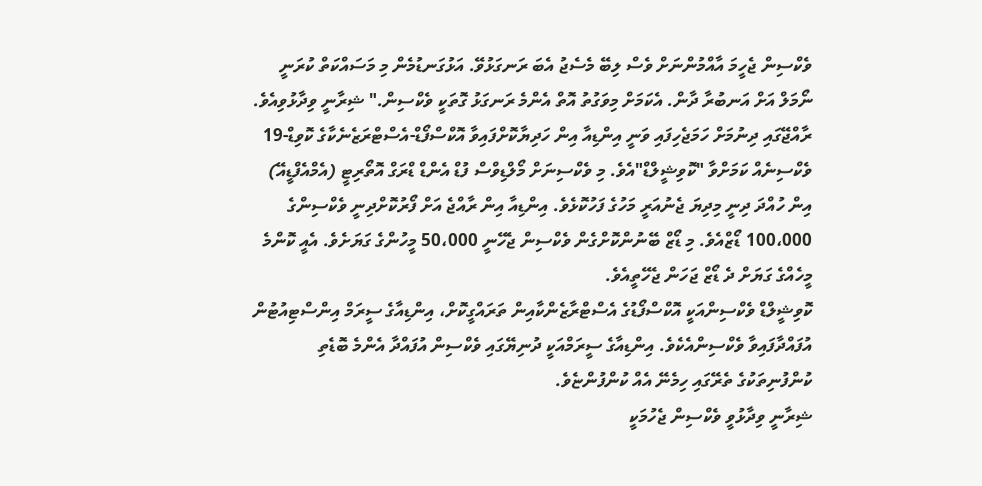ވެކްސިން ޖެހީމަ އާއްމުންނަށް ވެސް ލިބޭ މެސެޖު އެބަ ރަނގަޅުވޭ. އަޅުގަނޑުމެން މި މަސައްކަތް ކުރަނީ ނޯމަލް އަށް އަނބުރާ ދާން. އެކަމަށް މިވަގުތު އޮތް އެންމެ ރަނގަޅު ގޮތަކީ ވެކްސިން." ޝިރާނީ ވިދާޅުވިއެވެ.
ރާއްޖޭގައި ދިނުމަށް ހަމަޖެހިފައި ވަނީ އިންޑިއާ އިން ހަދިޔާކޮށްފައިވާ އޮކްސްފޯޑް-އެސްޓްރަޒެނެކާގެ ކޮވިޑް-19 ވެކްސިނެއް ކަމަށްވާ "ކޮވިޝީލްޑް"އެވެ. މި ވެކްސިނަށް މޯލްޑިވްސް ފުޑް އެންޑް ޑްރަގް އޮތޯރިޓީ (އެމްއެފްޑީއޭ) އިން ހުއްދަ ދިނީ މިދިޔަ ޖެނުއަރީ މަހުގެ ފަހުކޮޅެވެ. އިންޑިއާ އިން ރާއްޖެ އަށް ފޯރުކޮށްދިނީ ވެކްސިންގެ 100،000 ޑޯޒްއެވެ. މި ޑޯޒް ބޭނުންކޮށްގެން ވެކްސިން ޖެހޭނީ 50،000 މީހުންގެ ގަޔަށެވެ. އެއީ ކޮންމެ މީހެއްގެ ގަޔަށް ދެ ޑޯޒް ޖަހަން ޖެހޭތީއެވެ.
ކޮވިޝީލްޑް ވެކްސިންއަކީ އޮކްސްފޯޑުގެ އެސްޓްރާޒެންކާއިން ތަރައްގީކޮށް، އިންޑިއާގެ ސީރަމް އިންސްޓިއުޓުން އުފައްދާފައިވާ ވެކްސިންއެކެވެ. އިންޑިއާގެ ސީރަމްއަކީ ދުނިޔޭގައި ވެކްސިން އުފައްދާ އެންމެ ބޮޑެތި ކުންފުނިތަކުގެ ތެރޭގައި ހިމެނޭ އެއް ކުންފުންޏެވެ.
ޝިރާނީ ވިދާޅުވީ ވެކްސިން ޖެހުމަކީ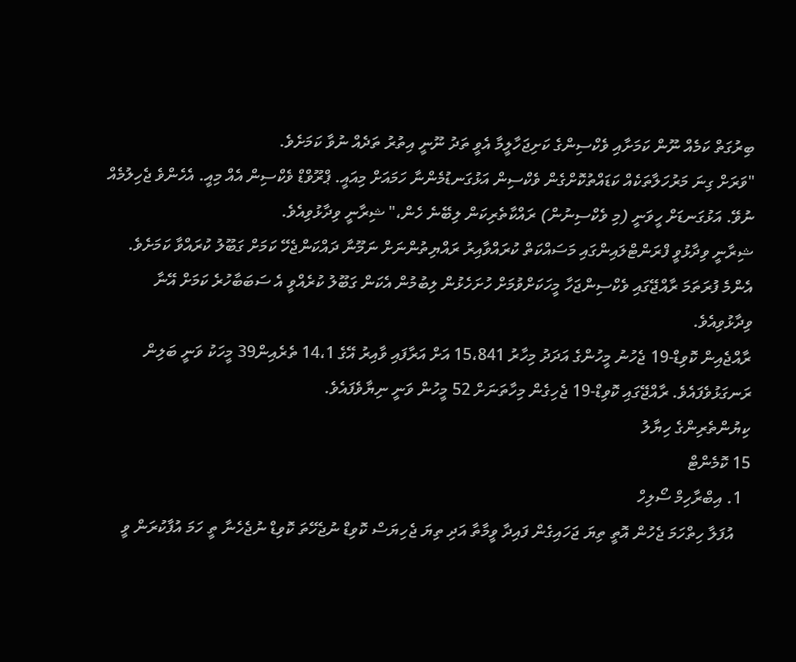ބިރުގަތް ކަމެއް ނޫން ކަމަށާއި ވެކްސިންގެ ކަށިޖަހާލީމާ އެވީ ތަދު ނޫނީ އިތުރު ތަދެއް ނުވާ ކަމަށެވެ.
"ވަރަށް ގިނަ މަރުހަލާތަކެއް ކަޑައްތުކޮށްގެން ވެކްސިން އަޅުގަނޑުމެންނާ ހަމައަށް މިއައީ. ޕްރޫވްޑް ވެކްސިން އެއް މިއީ. އެހެންވެ ޖެހިލުމެއް ނުވޭ. އަޅުގަނޑަށް ހީވަނީ (މި ވެކްސިނުން) ރައްކާތެރިކަން ލިބޭނެ ހެން،" ޝިރާނީ ވިދާޅުވިއެވެ.
ޝިރާނީ ވިދާޅުވީ ފްރަންޓްލައިންގައި މަސައްކަތް ކުރައްވާއިރު ރައްޔިތުންނަށް ނަމޫނާ ދައްކަންޖެހޭ ކަމަށް ގަބޫލު ކުރައްވާ ކަމަށެވެ. އެންމެ ފުރަތަމަ ރާއްޖޭގައި ވެކްސިންޖަހާ މީހަކަށްވުމަށް ހުށަހެޅުން ލިބުމުން އެކަން ގަބޫލު ކުރެއްވީ އެ ސަބަބާހުރެ ކަމަށް އޭނާ ވިދާޅުވިއެވެ.
ރާއްޖެއިން ކޮވިޑް-19 ޖެހުނު މީހުންގެ އަދަދު މިހާރު 15،841 އަށް އަރާފައި ވާއިރު އޭގެ 14،1 ތެރެއިން39 މީހަކު ވަނީ ބަލިން ރަނގަޅުވެފައެވެ. ރާއްޖޭގައި ކޮވިޑް-19 ޖެހިގެން މިހާތަނަށް 52 މީހުން ވަނީ ނިޔާވެފައެވެ.
ކިޔުންތެރިންގެ ހިޔާލު
15 ކޮމެންޓް
  1. އިބްރާހިމް ސޯލިހް
    އުފަލާ ހިތްހަމަ ޖެހުން އޮތީ ތިޔަ ޖަހައިގެން ފައިދާ ވީމާތާ އަދި ތިޔަ ޖެހިޔަސް ކޮވިޑް ނުޖެހޭތަ ކޮވިޑް ނުޖެހެނާ ތީ ހަމަ އުފާކުރަން ވީ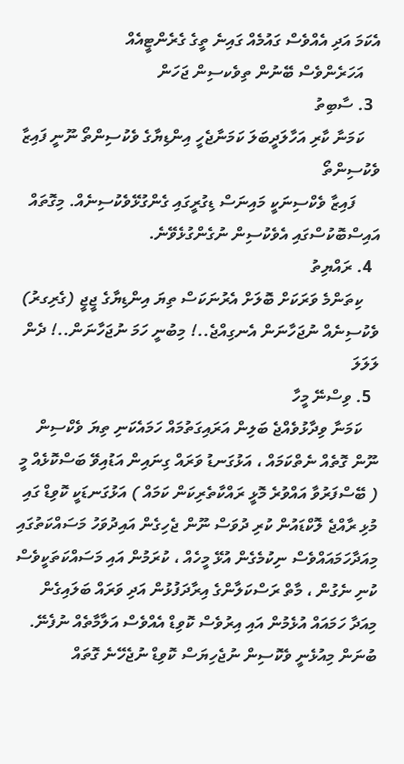އެކަމަ އަދި އެއްވެސް ގައުމެއް ގައިނެ ތީގެ ގެރެންޓީއެއް
    އަހަރެންވެސް ބޭނުން ތިވެކސިން ޖަހަން
  3. ސާބިތު
    ކަމަނާ ކާރި އަހާލަދީބަލަ ކަމަނާޖެހީ އިންޑިޔާގެ ވެކުސިންތޯ ނޫނީ ފައިޒާ ވެކުސިންތޯ
      ފައިޒާ ވެކްސިނަކީ މައިނަސް ޑިގުރީގައި ގެންގުޅޭވެކުސިނެއް. މިގޮތައް އައިސްބޮކުސްގައި އެވެކުސިން ނުގެންގުޅެވޭނެ.
  4. ރައްޔިތު
    ކިތަންމެ ވަރަކަށް ބޮލަށް އެރުނަކަސް ތިޔަ އިންޑިޔާގެ ޖީޖީ (ގެރިގރު) ވެކުސިނެއް ނުޖަހާނަން އެނގިއްޖެ..! މިބުނީ ހަމަ ނުޖަހާނަން..! ދެން ލަލަލަ
  5. ވިސްނޭ މީހާ
    ކަމަނާ ވިދާޅުވެއްޖެ ބަލިން އަރައިގަތުމައް ހަމައެކަނި ތިޔަ ވެކްސިން ނޫން ގޮތެއް ނެތްކަމައް ، އަޅުގަނޑު ވަރައް ގިނައިން އަޑުއިވޭ ބަސްކޮޅެއް މީ ( ބޭސްފަރުވާ އައްވުރެ މޮޅީ ރައްކާތެރިކަން ކަމައް ) އަޅުގަނޑަކީ ކޮވިޑް ގައި މުޅި ރާއްޖެ ލޮކްޑައުން ކުރި ދުވަސް ނޫން ޖެހިގެން އައިދުވަހު މަސައްކަތުގައި މިއަދާހަމައައްވެސް ނިކުމެގެން އުޅޭ މީހެއް ، ކުރަމުން އައި މަސައްކަތަކީވެސް ކުނި ނެގުން ، މާތް ރަސްކަލާންގެ އިރާދަފުޅުން އަދި ވަރައް ބަލައިގެން މިއަދާ ހަމައައް އުޅެމުން އައި އިރުވެސް ކޮވިޑް އެއްވެސް އަލާމާތެއް ނުފެނޭ. ބުނަން މިއުޅެނީ ވެކޮސިން ނުޖެހިޔަސް ކޮވިޑް ނުޖެހޭނެ ގޮތައް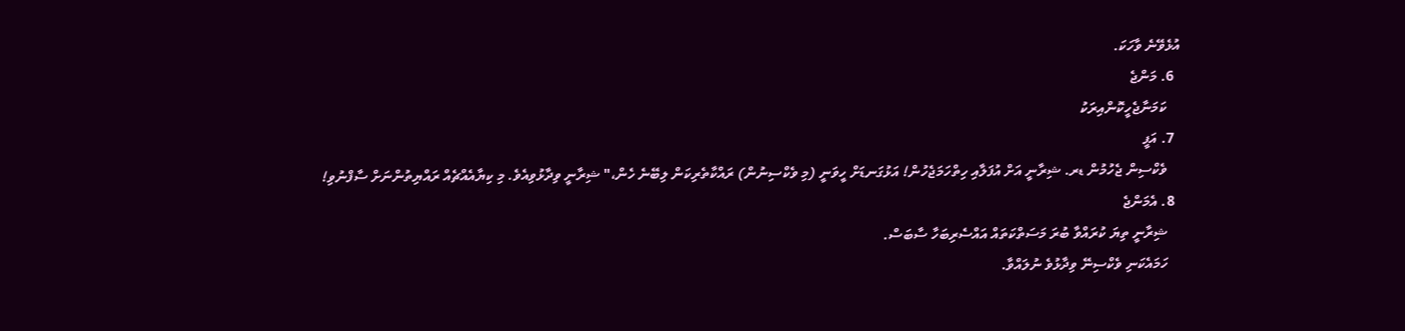އުޅެވޭނެ ވާހަކަ.
  6. މަންޖެ
    ކަމަނާޖެހީކޮންއިރަކު
  7. އަފީ
    ވެކްސިން ޖެހުމުން ޑރ. ޝިރާނީ އަށް އުފަލާއި ހިތްހަމަޖެހުން! އަޅުގަނޑަށް ހީވަނީ (މި ވެކްސިނުން) ރައްކާތެރިކަން ލިބޭނެ ހެން،" ޝިރާނީ ވިދާޅުވިއެވެ. މި ކިޔާއެއްޗެއް ރައްޔިތުންނަށް ސާފްނުވި!
  8. އެމަންޖެ
    ޝިރާނީ ތިޔަ ކުރައްވާ ބުރަ މަސަތްކަތައް އައްސެރިބަހާ ސާބަސް.
    ހަމައެކަނި ވެކްސިނޭ ވިދާޅުވެ ނުލައްވާ.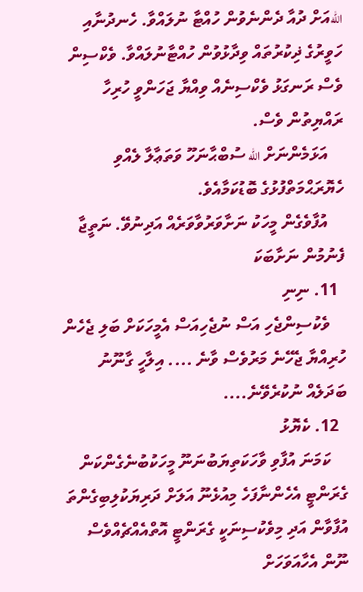اللهއަށް ދުއާ ދެންނެވުން ހުއްޓާ ނުލައްވާ. ހެނދުނާއި ހަވީރުގެ ޛިކުރުތައް ވިދާޅުވުން ހުއްޓާނުލައްވާ. ވެކްސިން ވެސް ރަނގަޅު ވެކްސިނެއް ވިއްޔާ ޖަހަންވީ ހުރިހާ ރައްޔިތުން ވެސް.
    އަޅަމެންނަށް الله ސުބްޙާނަހޫ ވަތަޢާލާ ލެއްވި ހެޔޮރަޙްމަތްފުޅުގެ ބޮޑުކަމާއެވެ.
    އުފާވެގެން މީހަކު ނަށާވަރުވާވަރެއް އަދިނުވޭ. ނަތީޖާ ފެނުމުން ނަށާބަކަ
  11. ނިނި
    ވެކުސިންޖެހި އަސް ނުޖެހިއަސް އެމީހަކަށް ބަލި ޖެހެން ހުރިއްޔާ ޖެހޭނެ މަރުވެސް ވާނެ .... އިލާހީ ގާނޫނު ބަދަލެއް ނުކުރެވޭނެ....
  12. ކެޔޮޅު
    ކަމަނަ އުފާވި ވާހަކަތިޔަބުނަނޫ މީހަކުބުނެގެންކަން ގެރަންޓީ އެހެންނާފަހެ މިއުޅެނޫ އަލަށް ދަރިޔަކުލިބިގެންތަ އުފާވާން އަދި މިވެކުސިނަކީ ގެރަންޓީ އޮތްއެއްޗެއްވެސް ނޫން އެހާއަވަހަށް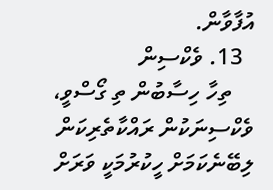އުފާވާން.
  13. ވެކްސިން
    ތިހާ ހިސާބުން ތި ގޯސްވީ، ވެކްސިނަކުން ރައްކާތެރިކަން ލިބޭނެކަމަށް ހީކުރުމަކީ ވަރަށް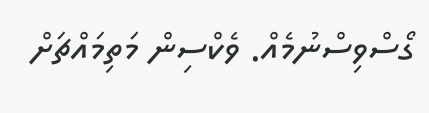ގޯސްވިސްނުމެއް. ވެކްސިން މަތިމައްޗަށް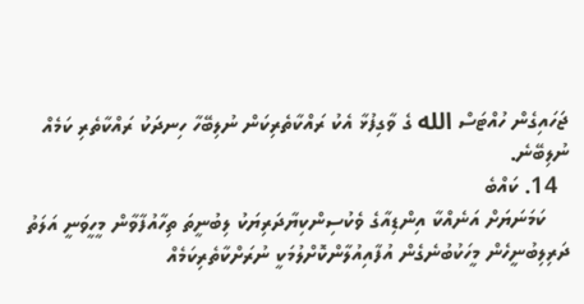ޖަހައިގެން ހުއްޓަސް الله ގެ ވާގިފުޅާ އެކު ރައްކާތެރިކަން ނުލިބޭހާ ހިނދަކު ރައްކާތެރި ކަމެއް ނުލިބޭނެ.
  14. ކައްބެ
    ކަމަނަޔަށް އަނެއްކާ އިންޑިއާގެ ވެކުސިންކިޔާދަރިޔަކު ލިބުނީތަ ތިހާއުފާވާން މީހީވަނީ އަލަތު ދަރިލިބުނީހެން މީހަކުބުނެގެން އުފާއިއުލާންކޮށްލުމަކީ ނުރަށްކާތެރިކަމެއް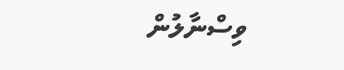ވިސްނާލުން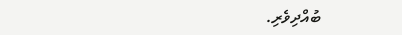ބުއްދިވެރި.